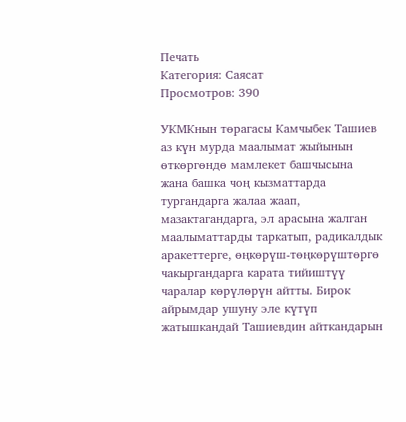Печать
Категория: Саясат
Просмотров: 390

УКМКнын төрагасы Камчыбек Ташиев аз күн мурда маалымат жыйынын өткөргөндө мамлекет башчысына жана башка чоң кызматтарда тургандарга жалаа жаап, мазактагандарга, эл арасына жалган маалыматтарды таркатып, радикалдык аракеттерге, өңкөрүш-төңкөрүштөргө чакыргандарга карата тийиштүү чаралар көрүлөрүн айтты. Бирок айрымдар ушуну эле күтүп жатышкандай Ташиевдин айткандарын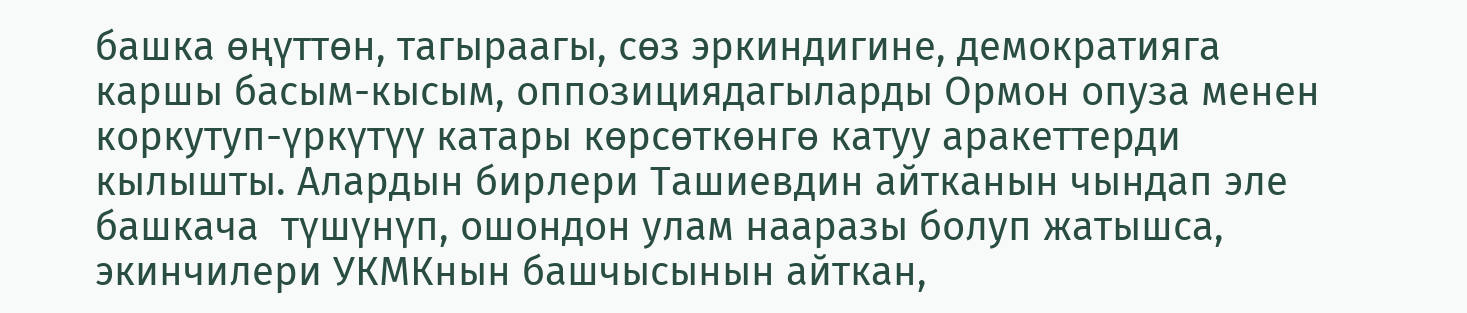башка өңүттөн, тагыраагы, сөз эркиндигине, демократияга каршы басым-кысым, оппозициядагыларды Ормон опуза менен коркутуп-үркүтүү катары көрсөткөнгө катуу аракеттерди кылышты. Алардын бирлери Ташиевдин айтканын чындап эле башкача  түшүнүп, ошондон улам нааразы болуп жатышса, экинчилери УКМКнын башчысынын айткан,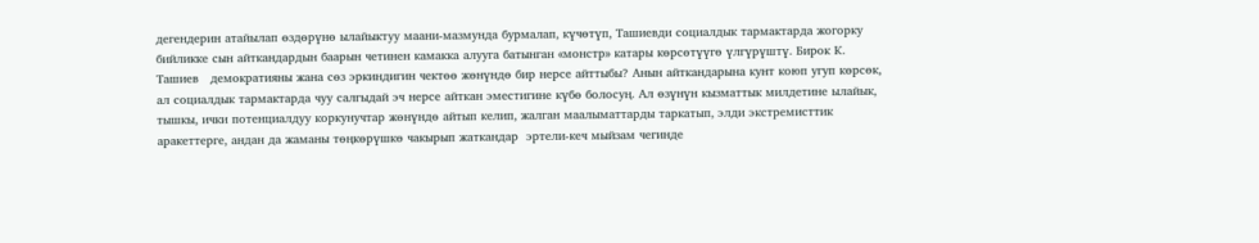дегендерин атайылап өздөрүнө ылайыктуу маани-мазмунда бурмалап, күчөтүп, Ташиевди социалдык тармактарда жогорку бийликке сын айткандардын баарын четинен камакка алууга батынган «монстр» катары көрсөтүүгө үлгүрүштү. Бирок К. Ташиев   демократияны жана сөз эркиндигин чектөө жөнүндө бир нерсе айттыбы? Анын айткандарына кунт коюп угуп көрсөк, ал социалдык тармактарда чуу салгыдай эч нерсе айткан эместигине күбө болосуң. Ал өзүнүн кызматтык милдетине ылайык,  тышкы, ички потенциалдуу коркунучтар жөнүндө айтып келип, жалган маалыматтарды таркатып, элди экстремисттик аракеттерге, андан да жаманы төңкөрүшкө чакырып жаткандар  эртели-кеч мыйзам чегинде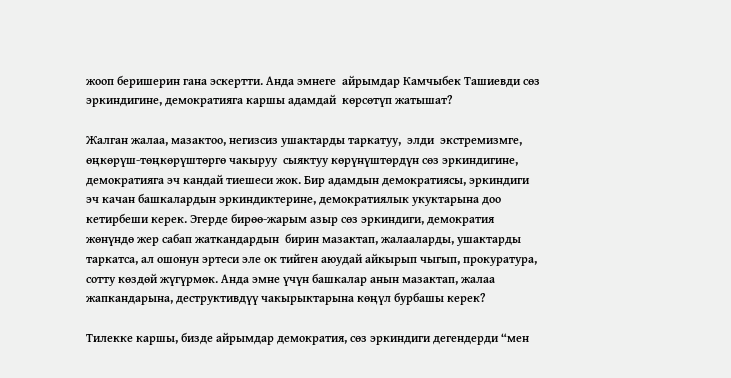жооп беришерин гана эскертти. Анда эмнеге  айрымдар Камчыбек Ташиевди сөз эркиндигине, демократияга каршы адамдай  көрсөтүп жатышат?

Жалган жалаа, мазактоо, негизсиз ушактарды таркатуу,  элди  экстремизмге, өңкөрүш-төңкөрүштөргө чакыруу  сыяктуу көрүнүштөрдүн сөз эркиндигине, демократияга эч кандай тиешеси жок. Бир адамдын демократиясы, эркиндиги эч качан башкалардын эркиндиктерине, демократиялык укуктарына доо кетирбеши керек. Эгерде бирөө-жарым азыр сөз эркиндиги, демократия жөнүндө жер сабап жаткандардын  бирин мазактап, жалааларды, ушактарды таркатса, ал ошонун эртеси эле ок тийген аюудай айкырып чыгып, прокуратура, сотту көздөй жүгүрмөк. Анда эмне үчүн башкалар анын мазактап, жалаа жапкандарына, деструктивдүү чакырыктарына көңүл бурбашы керек?

Тилекке каршы, бизде айрымдар демократия, сөз эркиндиги дегендерди “мен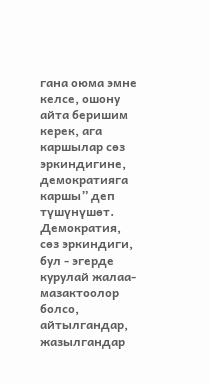гана оюма эмне келсе, ошону айта беришим керек, ага каршылар сөз эркиндигине, демократияга каршы” деп түшүнүшөт. Демократия, сөз эркиндиги, бул - эгерде курулай жалаа-мазактоолор болсо, айтылгандар, жазылгандар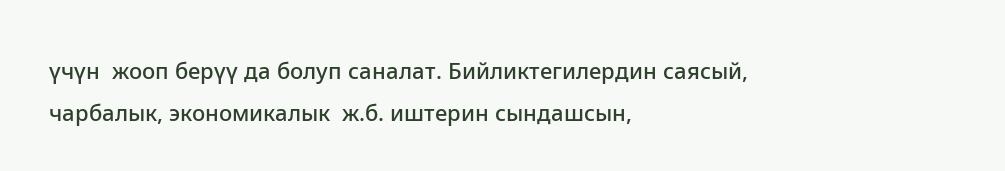үчүн  жооп берүү да болуп саналат. Бийликтегилердин саясый, чарбалык, экономикалык  ж.б. иштерин сындашсын,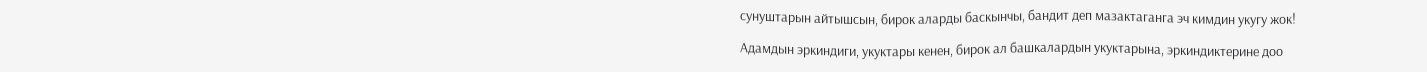сунуштарын айтышсын, бирок аларды баскынчы, бандит деп мазактаганга эч кимдин укугу жок!

Адамдын эркиндиги, укуктары кенен, бирок ал башкалардын укуктарына, эркиндиктерине доо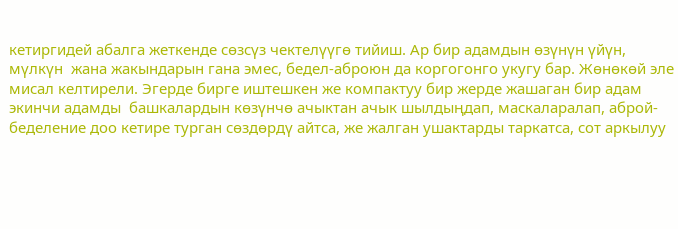кетиргидей абалга жеткенде сөзсүз чектелүүгө тийиш. Ар бир адамдын өзүнүн үйүн, мүлкүн  жана жакындарын гана эмес, бедел-аброюн да коргогонго укугу бар. Жөнөкөй эле мисал келтирели. Эгерде бирге иштешкен же компактуу бир жерде жашаган бир адам экинчи адамды  башкалардын көзүнчө ачыктан ачык шылдыңдап, маскаларалап, аброй-беделение доо кетире турган сөздөрдү айтса, же жалган ушактарды таркатса, сот аркылуу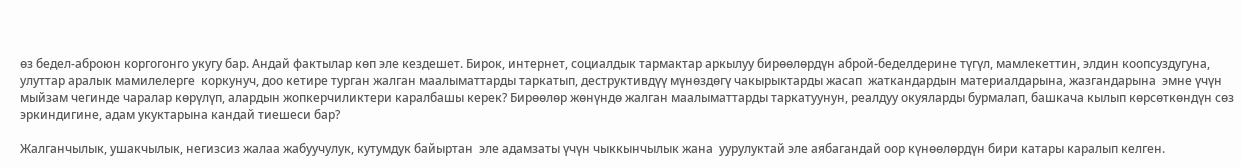өз бедел-аброюн коргогонго укугу бар. Андай фактылар көп эле кездешет. Бирок, интернет, социалдык тармактар аркылуу бирөөлөрдүн аброй-беделдерине түгүл, мамлекеттин, элдин коопсуздугуна, улуттар аралык мамилелерге  коркунуч, доо кетире турган жалган маалыматтарды таркатып, деструктивдүү мүнөздөгү чакырыктарды жасап  жаткандардын материалдарына, жазгандарына  эмне үчүн мыйзам чегинде чаралар көрүлүп, алардын жопкерчиликтери каралбашы керек? Бирөөлөр жөнүндө жалган маалыматтарды таркатуунун, реалдуу окуяларды бурмалап, башкача кылып көрсөткөндүн сөз эркиндигине, адам укуктарына кандай тиешеси бар?

Жалганчылык, ушакчылык, негизсиз жалаа жабуучулук, кутумдук байыртан  эле адамзаты үчүн чыккынчылык жана  уурулуктай эле аябагандай оор күнөөлөрдүн бири катары каралып келген.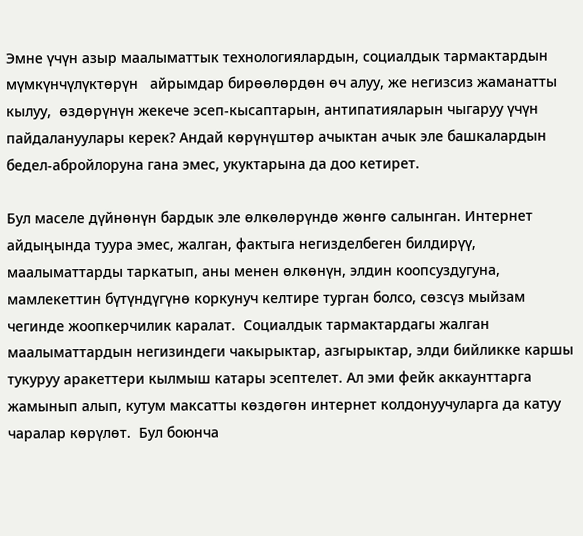Эмне үчүн азыр маалыматтык технологиялардын, социалдык тармактардын мүмкүнчүлүктөрүн   айрымдар бирөөлөрдөн өч алуу, же негизсиз жаманатты кылуу,  өздөрүнүн жекече эсеп-кысаптарын, антипатияларын чыгаруу үчүн пайдалануулары керек? Андай көрүнүштөр ачыктан ачык эле башкалардын бедел-абройлоруна гана эмес, укуктарына да доо кетирет.

Бул маселе дүйнөнүн бардык эле өлкөлөрүндө жөнгө салынган. Интернет айдыңында туура эмес, жалган, фактыга негизделбеген билдирүү, маалыматтарды таркатып, аны менен өлкөнүн, элдин коопсуздугуна, мамлекеттин бүтүндүгүнө коркунуч келтире турган болсо, сөзсүз мыйзам чегинде жоопкерчилик каралат.  Социалдык тармактардагы жалган маалыматтардын негизиндеги чакырыктар, азгырыктар, элди бийликке каршы тукуруу аракеттери кылмыш катары эсептелет. Ал эми фейк аккаунттарга жамынып алып, кутум максатты көздөгөн интернет колдонуучуларга да катуу  чаралар көрүлөт.  Бул боюнча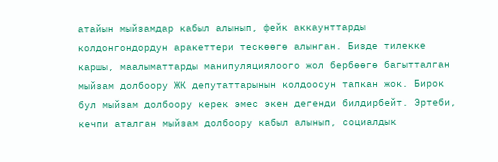атайын мыйзамдар кабыл алынып, фейк аккаунттарды колдонгондордун аракеттери тескөөгө алынган. Бизде тилекке каршы, маалыматтарды манипуляциялоого жол бербөөгө багытталган мыйзам долбоору ЖК депутаттарынын колдоосун тапкан жок. Бирок бул мыйзам долбоору керек эмес экен дегенди билдирбейт. Эртеби, кечпи аталган мыйзам долбоору кабыл алынып, социалдык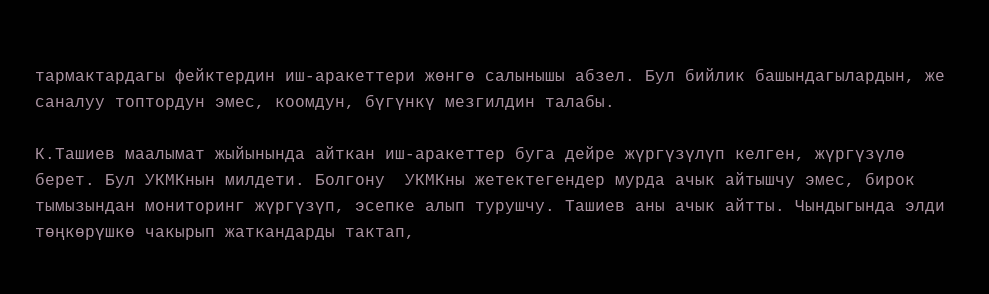тармактардагы фейктердин иш-аракеттери жөнгө салынышы абзел. Бул бийлик башындагылардын, же саналуу топтордун эмес, коомдун, бүгүнкү мезгилдин талабы.

К.Ташиев маалымат жыйынында айткан иш-аракеттер буга дейре жүргүзүлүп келген, жүргүзүлө берет. Бул УКМКнын милдети. Болгону  УКМКны жетектегендер мурда ачык айтышчу эмес, бирок тымызындан мониторинг жүргүзүп, эсепке алып турушчу. Ташиев аны ачык айтты. Чындыгында элди төңкөрүшкө чакырып жаткандарды тактап,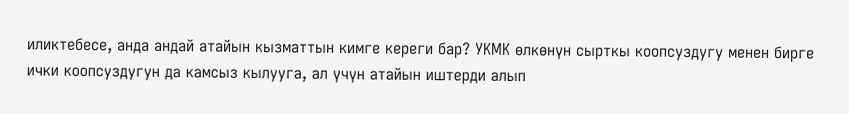иликтебесе, анда андай атайын кызматтын кимге кереги бар? УКМК өлкөнүн сырткы коопсуздугу менен бирге ички коопсуздугун да камсыз кылууга, ал үчүн атайын иштерди алып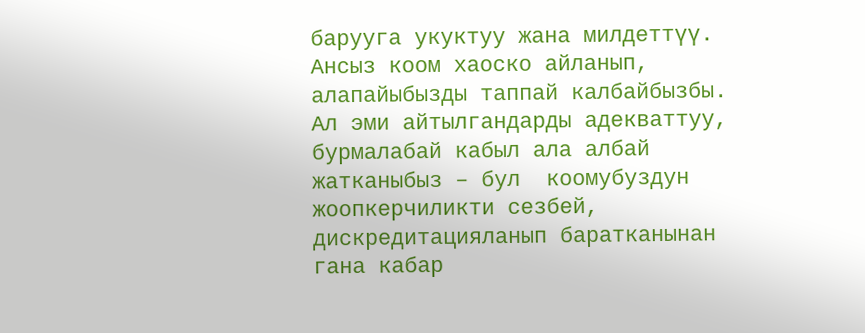барууга укуктуу жана милдеттүү. Ансыз коом хаоско айланып, алапайыбызды таппай калбайбызбы. Ал эми айтылгандарды адекваттуу, бурмалабай кабыл ала албай  жатканыбыз – бул  коомубуздун жоопкерчиликти сезбей,  дискредитацияланып баратканынан гана кабар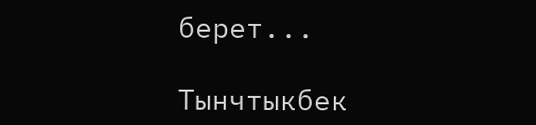берет...

Тынчтыкбек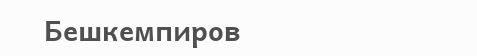Бешкемпиров